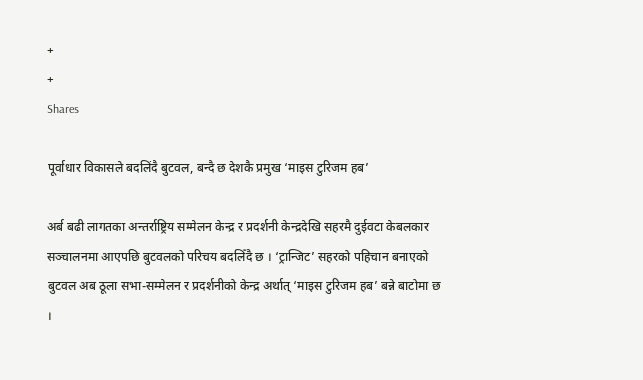+
+
Shares

पूर्वाधार विकासले बदलिंदै बुटवल, बन्दै छ देशकै प्रमुख ‘माइस टुरिजम हब’

अर्ब बढी लागतका अन्तर्राष्ट्रिय सम्मेलन केन्द्र र प्रदर्शनी केन्द्रदेखि सहरमै दुईवटा केबलकार सञ्चालनमा आएपछि बुटवलको परिचय बदलिँदै छ । ‘ट्रान्जिट’ सहरको पहिचान बनाएको बुटवल अब ठूला सभा-सम्मेलन र प्रदर्शनीको केन्द्र अर्थात् ‘माइस टुरिजम हब’ बन्ने बाटोमा छ ।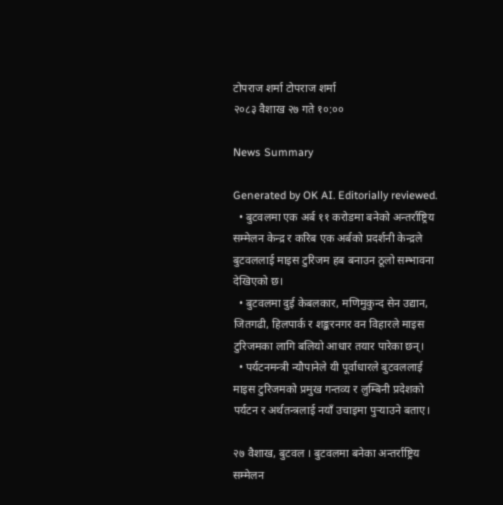टोपराज शर्मा टोपराज शर्मा
२०८३ वैशाख २७ गते १०:००

News Summary

Generated by OK AI. Editorially reviewed.
  • बुटवलमा एक अर्ब ११ करोडमा बनेको अन्तर्राष्ट्रिय सम्मेलन केन्द्र र करिब एक अर्बको प्रदर्शनी केन्द्रले बुटवललाई माइस टुरिजम हब बनाउन ठूलो सम्भावना देखिएको छ।
  • बुटवलमा दुई केबलकार, मणिमुकुन्द सेन उद्यान, जितगढी, हिलपार्क र शङ्करनगर वन विहारले माइस टुरिजमका लागि बलियो आधार तयार पारेका छन्।
  • पर्यटनमन्त्री न्यौपानेले यी पूर्वाधारले बुटवललाई माइस टुरिजमको प्रमुख गन्तव्य र लुम्बिनी प्रदेशको पर्यटन र अर्थतन्त्रलाई नयाँ उचाइमा पुर्‍याउने बताए।

२७ वैशाख, बुटवल । बुटवलमा बनेका अन्तर्राष्ट्रिय सम्मेलन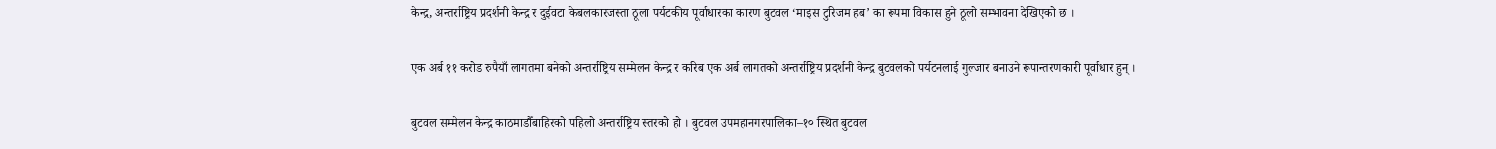केन्द्र, अन्तर्राष्ट्रिय प्रदर्शनी केन्द्र र दुईवटा केबलकारजस्ता ठूला पर्यटकीय पूर्वाधारका कारण बुटवल ‘माइस टुरिजम हब’ का रूपमा विकास हुने ठूलो सम्भावना देखिएको छ ।

एक अर्ब ११ करोड रुपैयाँ लागतमा बनेको अन्तर्राष्ट्रिय सम्मेलन केन्द्र र करिब एक अर्ब लागतको अन्तर्राष्ट्रिय प्रदर्शनी केन्द्र बुटवलको पर्यटनलाई गुल्जार बनाउने रूपान्तरणकारी पूर्वाधार हुन् ।

बुटवल सम्मेलन केन्द्र काठमाडौँबाहिरको पहिलो अन्तर्राष्ट्रिय स्तरको हो । बुटवल उपमहानगरपालिका–१० स्थित बुटवल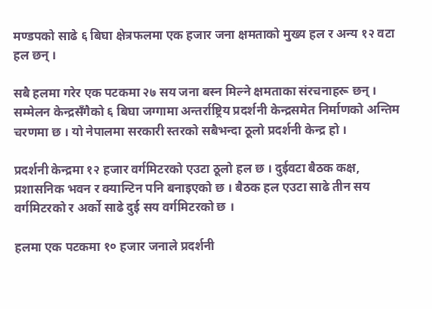मण्डपको साढे ६ बिघा क्षेत्रफलमा एक हजार जना क्षमताको मुख्य हल र अन्य १२ वटा हल छन् ।

सबै हलमा गरेर एक पटकमा २७ सय जना बस्न मिल्ने क्षमताका संरचनाहरू छन् । सम्मेलन केन्द्रसँगैको ६ बिघा जग्गामा अन्तर्राष्ट्रिय प्रदर्शनी केन्द्रसमेत निर्माणको अन्तिम चरणमा छ । यो नेपालमा सरकारी स्तरको सबैभन्दा ठूलो प्रदर्शनी केन्द्र हो ।

प्रदर्शनी केन्द्रमा १२ हजार वर्गमिटरको एउटा ठूलो हल छ । दुईवटा बैठक कक्ष, प्रशासनिक भवन र क्यान्टिन पनि बनाइएको छ । बैठक हल एउटा साढे तीन सय वर्गमिटरको र अर्को साढे दुई सय वर्गमिटरको छ ।

हलमा एक पटकमा १० हजार जनाले प्रदर्शनी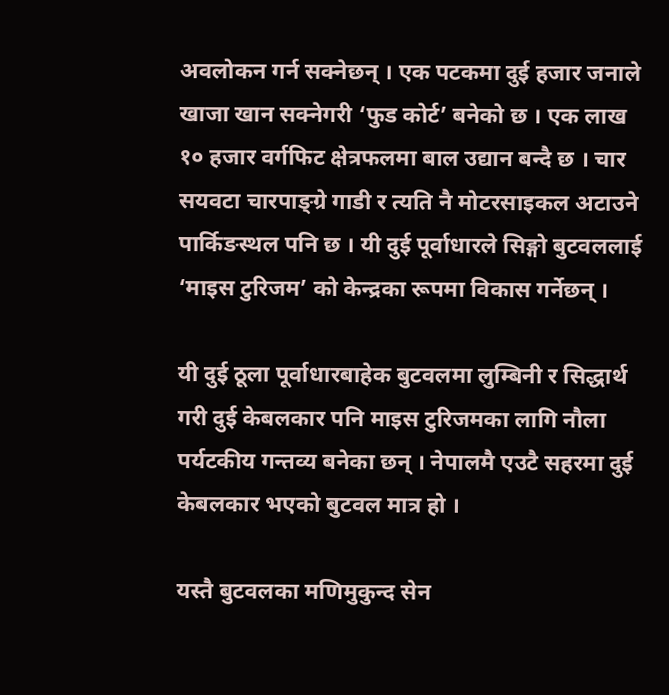अवलोकन गर्न सक्नेछन् । एक पटकमा दुई हजार जनाले खाजा खान सक्नेगरी ‘फुड कोर्ट’ बनेको छ । एक लाख १० हजार वर्गफिट क्षेत्रफलमा बाल उद्यान बन्दै छ । चार सयवटा चारपाङ्ग्रे गाडी र त्यति नै मोटरसाइकल अटाउने पार्किङस्थल पनि छ । यी दुई पूर्वाधारले सिङ्गो बुटवललाई ‘माइस टुरिजम’ को केन्द्रका रूपमा विकास गर्नेछन् ।

यी दुई ठूला पूर्वाधारबाहेक बुटवलमा लुम्बिनी र सिद्धार्थ गरी दुई केबलकार पनि माइस टुरिजमका लागि नौला पर्यटकीय गन्तव्य बनेका छन् । नेपालमै एउटै सहरमा दुई केबलकार भएको बुटवल मात्र हो ।

यस्तै बुटवलका मणिमुकुन्द सेन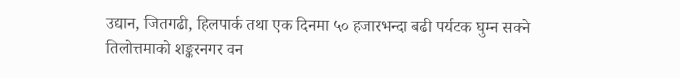उद्यान, जितगढी, हिलपार्क तथा एक दिनमा ५० हजारभन्दा बढी पर्यटक घुम्न सक्ने तिलोत्तमाको शङ्करनगर वन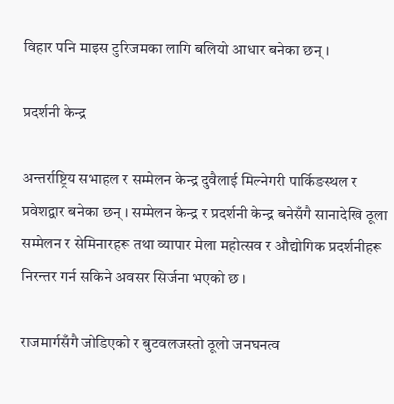विहार पनि माइस टुरिजमका लागि बलियो आधार बनेका छन् ।

प्रदर्शनी केन्द्र

अन्तर्राष्ट्रिय सभाहल र सम्मेलन केन्द्र दुवैलाई मिल्नेगरी पार्किङस्थल र प्रवेशद्वार बनेका छन् । सम्मेलन केन्द्र र प्रदर्शनी केन्द्र बनेसँगै सानादेखि ठूला सम्मेलन र सेमिनारहरू तथा व्यापार मेला महोत्सव र औद्योगिक प्रदर्शनीहरू निरन्तर गर्न सकिने अवसर सिर्जना भएको छ ।

राजमार्गसँगै जोडिएको र बुटवलजस्तो ठूलो जनघनत्व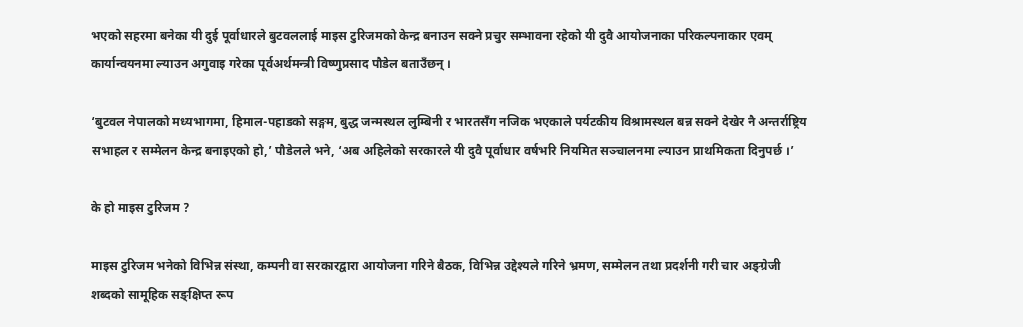भएको सहरमा बनेका यी दुई पूर्वाधारले बुटवललाई माइस टुरिजमको केन्द्र बनाउन सक्ने प्रचुर सम्भावना रहेको यी दुवै आयोजनाका परिकल्पनाकार एवम् कार्यान्वयनमा ल्याउन अगुवाइ गरेका पूर्वअर्थमन्त्री विष्णुप्रसाद पौडेल बताउँछन् ।

‘बुटवल नेपालको मध्यभागमा, हिमाल-पहाडको सङ्गम, बुद्ध जन्मस्थल लुम्बिनी र भारतसँग नजिक भएकाले पर्यटकीय विश्रामस्थल बन्न सक्ने देखेर नै अन्तर्राष्ट्रिय सभाहल र सम्मेलन केन्द्र बनाइएको हो,’ पौडेलले भने, ‘अब अहिलेको सरकारले यी दुवै पूर्वाधार वर्षभरि नियमित सञ्चालनमा ल्याउन प्राथमिकता दिनुपर्छ ।’

के हो माइस टुरिजम ?

माइस टुरिजम भनेको विभिन्न संस्था, कम्पनी वा सरकारद्वारा आयोजना गरिने बैठक, विभिन्न उद्देश्यले गरिने भ्रमण, सम्मेलन तथा प्रदर्शनी गरी चार अङ्ग्रेजी शब्दको सामूहिक सङ्क्षिप्त रूप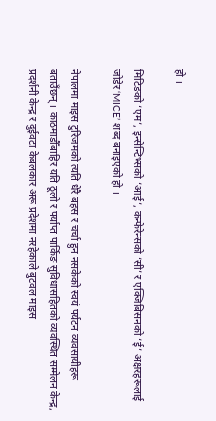हो ।

मिटिङको ‘एम’, इन्सेन्टिभ्सको ‘आई’, कन्फेरेन्सको ‘सी’ र एक्जिबिसनको ‘ई’ अक्षरहरूलाई जोडेर ‘MICE’ शब्द बनाइएको हो ।

नेपालमा माइस टुरिजमको त्यति धेरै बहस र चर्चा हुन नसकेको स्वयं पर्यटन व्यवसायीहरू बताउँछन् । काठमाडौँबाहिर यति ठूलो र पर्याप्त पार्किङ सुविधासहितको व्यवस्थित सम्मेलन केन्द्र, प्रदर्शनी केन्द्र र दुईवटा केबलकार अरू प्रदेशमा नरहेकाले बुटवल माइस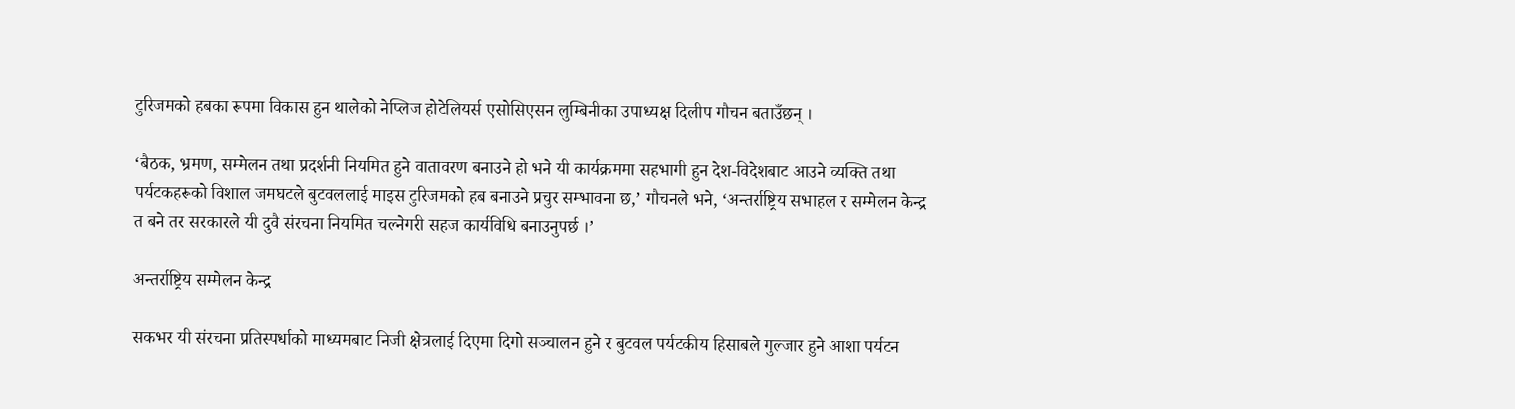टुरिजमको हबका रूपमा विकास हुन थालेको नेप्लिज होटेलियर्स एसोसिएसन लुम्बिनीका उपाध्यक्ष दिलीप गौचन बताउँछन् ।

‘बैठक, भ्रमण, सम्मेलन तथा प्रदर्शनी नियमित हुने वातावरण बनाउने हो भने यी कार्यक्रममा सहभागी हुन देश-विदेशबाट आउने व्यक्ति तथा पर्यटकहरूको विशाल जमघटले बुटवललाई माइस टुरिजमको हब बनाउने प्रचुर सम्भावना छ,’ गौचनले भने, ‘अन्तर्राष्ट्रिय सभाहल र सम्मेलन केन्द्र त बने तर सरकारले यी दुवै संरचना नियमित चल्नेगरी सहज कार्यविधि बनाउनुपर्छ ।’

अन्तर्राष्ट्रिय सम्मेलन केन्द्र

सकभर यी संरचना प्रतिस्पर्धाको माध्यमबाट निजी क्षेत्रलाई दिएमा दिगो सञ्चालन हुने र बुटवल पर्यटकीय हिसाबले गुल्जार हुने आशा पर्यटन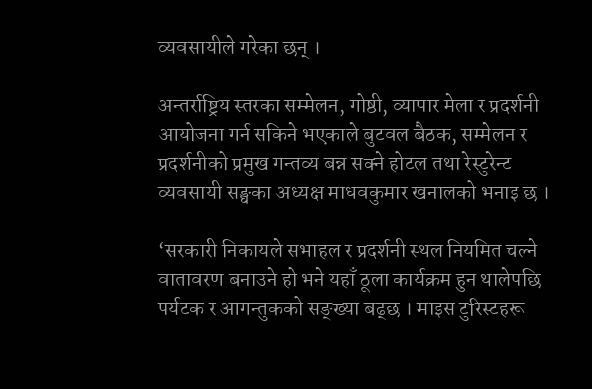व्यवसायीले गरेका छन् ।

अन्तर्राष्ट्रिय स्तरका सम्मेलन, गोष्ठी, व्यापार मेला र प्रदर्शनी आयोजना गर्न सकिने भएकाले बुटवल बैठक, सम्मेलन र प्रदर्शनीको प्रमुख गन्तव्य बन्न सक्ने होटल तथा रेस्टुरेन्ट व्यवसायी सङ्घका अध्यक्ष माधवकुमार खनालको भनाइ छ ।

‘सरकारी निकायले सभाहल र प्रदर्शनी स्थल नियमित चल्ने वातावरण बनाउने हो भने यहाँ ठूला कार्यक्रम हुन थालेपछि पर्यटक र आगन्तुकको सङ्ख्या बढ्छ । माइस टुरिस्टहरू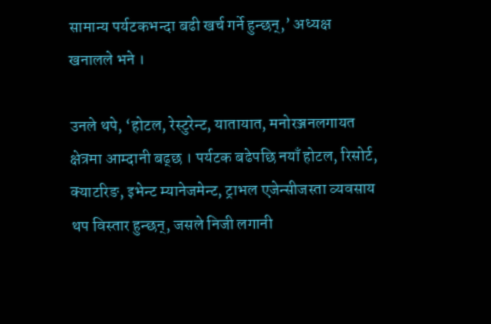सामान्य पर्यटकभन्दा बढी खर्च गर्ने हुन्छन्,’ अध्यक्ष खनालले भने ।

उनले थपे, ‘होटल, रेस्टुरेन्ट, यातायात, मनोरञ्जनलगायत क्षेत्रमा आम्दानी बढ्छ । पर्यटक बढेपछि नयाँ होटल, रिसोर्ट, क्याटरिङ, इभेन्ट म्यानेजमेन्ट, ट्राभल एजेन्सीजस्ता व्यवसाय थप विस्तार हुन्छन्, जसले निजी लगानी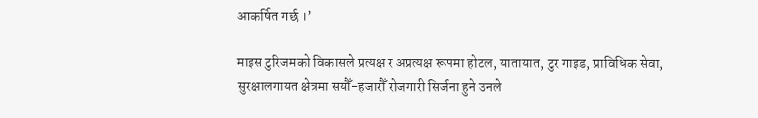आकर्षित गर्छ ।’

माइस टुरिजमको विकासले प्रत्यक्ष र अप्रत्यक्ष रूपमा होटल, यातायात, टुर गाइड, प्राविधिक सेवा, सुरक्षालगायत क्षेत्रमा सयौँ-हजारौँ रोजगारी सिर्जना हुने उनले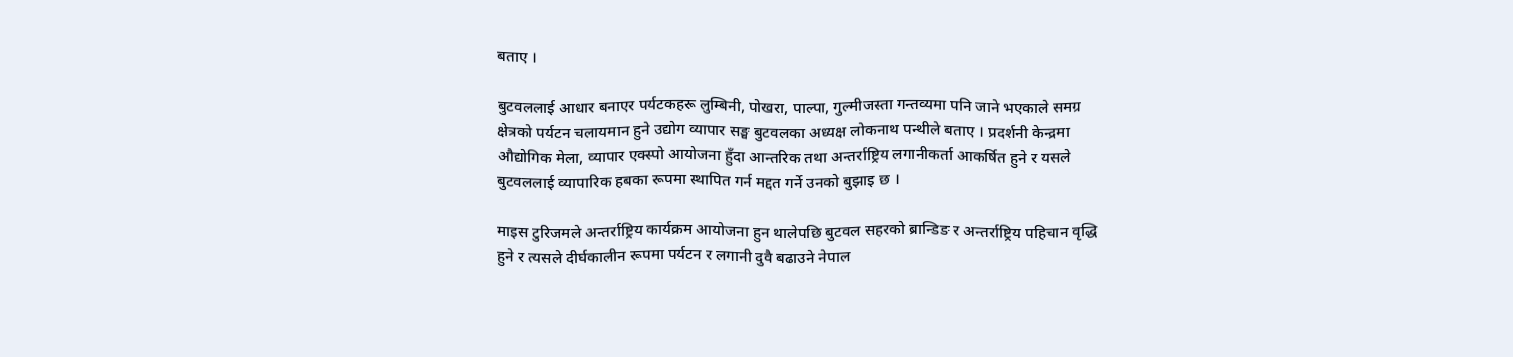बताए ।

बुटवललाई आधार बनाएर पर्यटकहरू लुम्बिनी, पोखरा, पाल्पा, गुल्मीजस्ता गन्तव्यमा पनि जाने भएकाले समग्र क्षेत्रको पर्यटन चलायमान हुने उद्योग व्यापार सङ्घ बुटवलका अध्यक्ष लोकनाथ पन्थीले बताए । प्रदर्शनी केन्द्रमा औद्योगिक मेला, व्यापार एक्स्पो आयोजना हुँदा आन्तरिक तथा अन्तर्राष्ट्रिय लगानीकर्ता आकर्षित हुने र यसले बुटवललाई व्यापारिक हबका रूपमा स्थापित गर्न मद्दत गर्ने उनको बुझाइ छ ।

माइस टुरिजमले अन्तर्राष्ट्रिय कार्यक्रम आयोजना हुन थालेपछि बुटवल सहरको ब्रान्डिङ र अन्तर्राष्ट्रिय पहिचान वृद्धि हुने र त्यसले दीर्घकालीन रूपमा पर्यटन र लगानी दुवै बढाउने नेपाल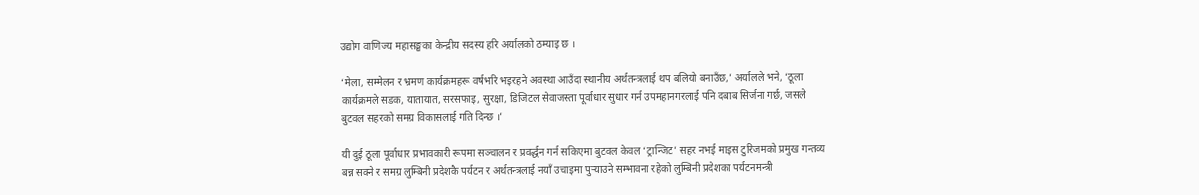उद्योग वाणिज्य महासङ्घका केन्द्रीय सदस्य हरि अर्यालको ठम्याइ छ ।

‘मेला, सम्मेलन र भ्रमण कार्यक्रमहरू वर्षभरि भइरहने अवस्था आउँदा स्थानीय अर्थतन्त्रलाई थप बलियो बनाउँछ,’ अर्यालले भने, ‘ठूला कार्यक्रमले सडक, यातायात, सरसफाइ, सुरक्षा, डिजिटल सेवाजस्ता पूर्वाधार सुधार गर्न उपमहानगरलाई पनि दबाब सिर्जना गर्छ, जसले बुटवल सहरको समग्र विकासलाई गति दिन्छ ।’

यी दुई ठूला पूर्वाधार प्रभावकारी रूपमा सञ्चालन र प्रवर्द्धन गर्न सकिएमा बुटवल केवल ‘ट्रान्जिट’ सहर नभई माइस टुरिजमको प्रमुख गन्तव्य बन्न सक्ने र समग्र लुम्बिनी प्रदेशकै पर्यटन र अर्थतन्त्रलाई नयाँ उचाइमा पुर्‍याउने सम्भावना रहेको लुम्बिनी प्रदेशका पर्यटनमन्त्री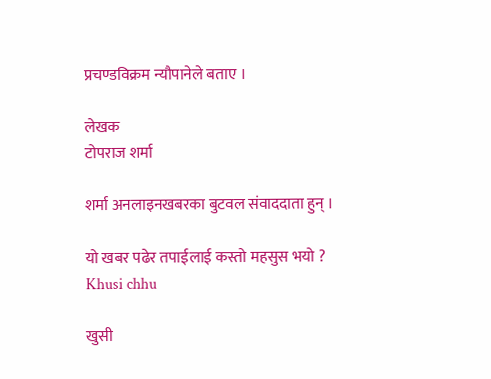प्रचण्डविक्रम न्यौपानेले बताए ।

लेखक
टोपराज शर्मा

शर्मा अनलाइनखबरका बुटवल संवाददाता हुन् ।

यो खबर पढेर तपाईलाई कस्तो महसुस भयो ?
Khusi chhu

खुसी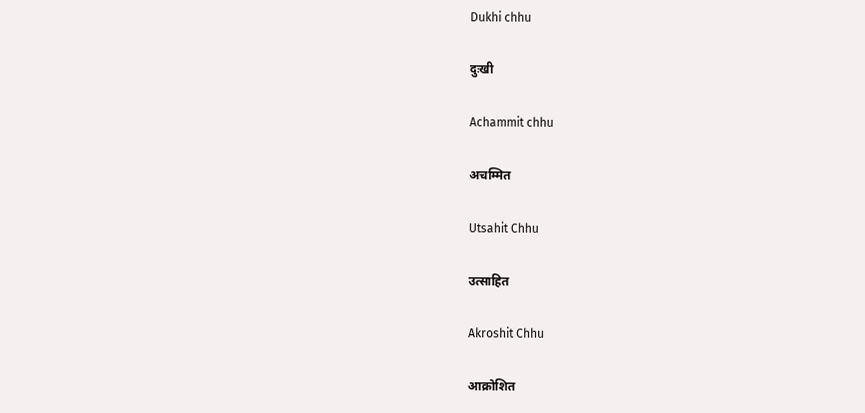Dukhi chhu

दुःखी

Achammit chhu

अचम्मित

Utsahit Chhu

उत्साहित

Akroshit Chhu

आक्रोशित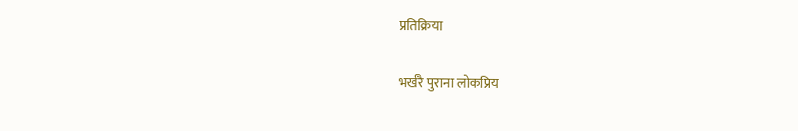प्रतिक्रिया

भर्खरै पुराना लोकप्रिय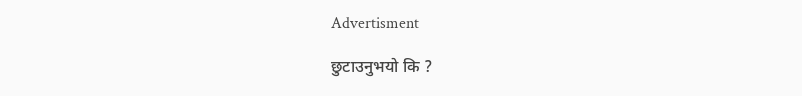Advertisment

छुटाउनुभयो कि ?